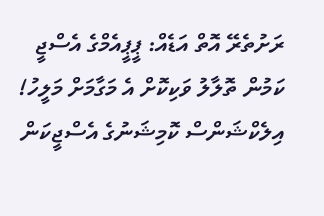ރަށުތެރޭ އޮތް އަޑެއް: ޕީޕީއެމްގެ އެސްޖީ ކަމުން ތޮލާލު ވަކިކޮށް އެ މަގާމަށް މަލީހު!
އިލެކްޝަންސް ކޮމިޝަނުގެ އެސްޖީކަން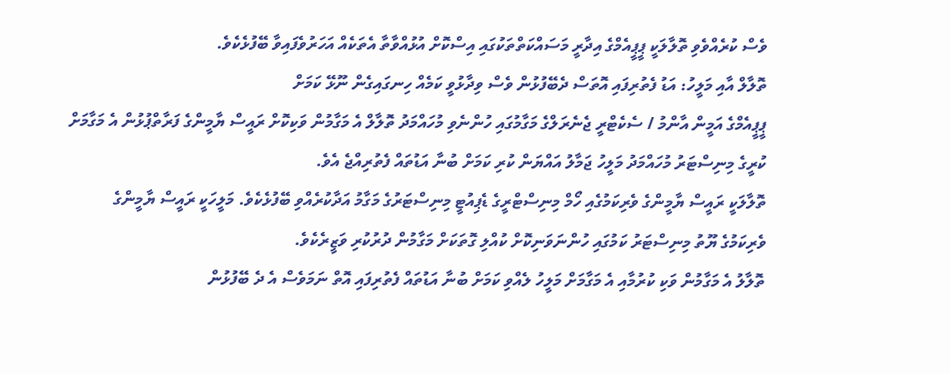ވެސް ކުރެއްވެވި ތޮލާލަކީ ޕީޕީއެމްގެ އިދާރީ މަސައްކަތްތަކުގައި އިސްކޮށް އުޅުއްވާތާ އެތަކެއް އަހަރުވެފައިވާ ބޭފުޅެކެވެ.
ތޮލާލް އާއި މަލީހު: އަޑު ފެތުރިފައި އޮތަސް ދެބޭފުޅުން ވެސް ވިދާޅުވީ ކަމެއް ހިނގައިގެން ނޫޅޭ ކަމަށް
ޕީޕީއެމްގެ އަމީން އާންމު / ސެކެޓްރީ ޖެނެރަލްގެ މަގާމުގައި ހުންނެވި މުހައްމަދު ތޮލާލް އެ މަގާމުން ވަކިކޮށް ރައީސް ޔާމީންގެ ފަރާތްޕުޅުން އެ މަގާމަށް ކުރީގެ މިނިސްޓަރު މުހައްމަދު މަލީހު ޖަމާލު އައްޔަން ކުރި ކަމަށް ބުނާ އަޑުތައް ފެތުރިއްޖެ އެވެ.
ތޮލާލަކީ ރައީސް ޔާމީންގެ ވެރިކަމުގެއި ހޯމް މިނިސްޓްރީގެ ޑެޕިއުޓީ މިނިސްޓަރުގެ މަގާމު އަދާކުރެއްވި ބޭފުޅެކެވެ. މަލީހަކީ ރައީސް ޔާމީންގެ ވެރިކަމުގެ ޔޫތު މިނިސްޓަރު ކަމުގައި ހުންނަވަނިކޮށް ކުއްލި ގޮތަކަށް މަގާމުން ދުރުކުރި ވަޒީރެކެވެ.
ތޮލާލު އެ މަގާމުން ވަކި ކުރުމާއި އެ މަގާމަށް މަލީހު ލެއްވި ކަމަށް ބުނާ އަޑުތައް ފެތުރިފައި އޮތް ނަމަވެސް އެ ދެ ބޭފުޅުން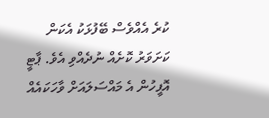ކުރެ އެއްވެސް ބޭފުޅަކު އެކަން ކަށަވަރު ކޮށެއް ނުދެއްވި އެވެ. ޕާޓީ އޮފީހުން އެ މައްސަލައަށް ވާހަކައެއް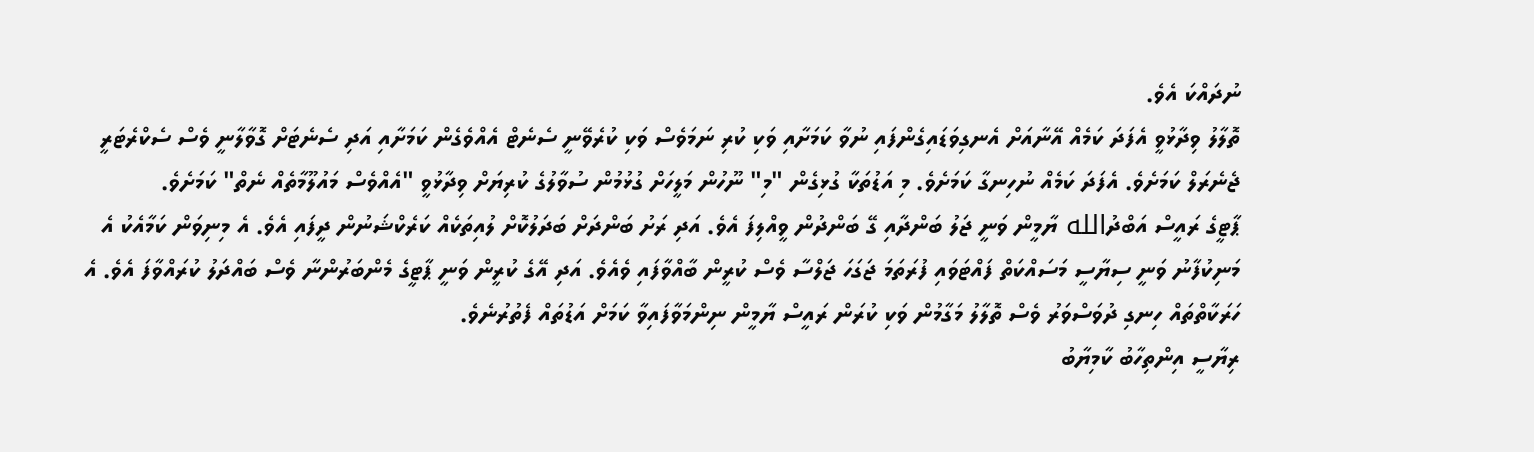ނުދައްކަ އެވެ.
ތޮލާލު ވިދާޅުވީ އެފަދަ ކަމެއް އޭނާއަށް އެނގިވަޑައިގެންފައި ނުވާ ކަމަށާއި ވަކި ކުރި ނަމަވެސް ވަކި ކުރެވޭނީ ސެނެޓް އެއްވެގެން ކަމަށާއި އަދި ސެނެޓަށް ގޮވާލާނީ ވެސް ސެކްރެޓަރީ ޖެނެރަލް ކަމަށެވެ. އެފަދަ ކަމެއް ނުހިނގާ ކަމަށެވެ. މި އަޑުތަކާ ގުޅިގެން "މި" ނޫހުން މަލީހަށް ގުޅުމުން ސުވާލުގެ ކުރިޔަށް ވިދާޅުވީ "އެއްވެސް މައުލޫމާތެއް ނެތް" ކަމަށެވެ.
ޕާޓީގެ ރައީސް އަބްދުالله ޔާމީން ވަނީ ޖަލު ބަންދާއި ގޭ ބަންދުން ވީއްލިފަ އެވެ. އަދި ރަށު ބަންދަށް ބަދަލުކޮށް ލުއިތަކެއް ކަރެކްޝަނުން ދީފައި އެވެ. އެ މިނިވަން ކަމާއެކު އެ މަނިކުފާނު ވަނީ ސިޔާސީ މަސައްކަތް ފައްޓަވައި ފުރަތަމަ ޖަގަހަ ޖަލްސާ ވެސް ކުރީން ބާއްވާފައި ވެއެވެ. އަދި އޭގެ ކުރީން ވަނީ ޕާޓީގެ މެންބަރުންނާ ވެސް ބައްދަލު ކުރައްވާފަ އެވެ. އެ ހަރަކާތްތައް ހިނގި ދުވަސްވަރު ވެސް ތޮލާލު މަގާމުން ވަކި ކުރަން ރައީސް ޔާމީން ނިންމަވާފައިވާ ކަމަށް އަޑުތައް ފެތުރުނެވެ.
ރިޔާސީ އިންތިހާބު ކާމިޔާބު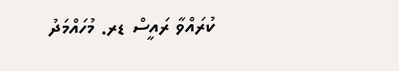ކުރައްވާ ރައީސް ޑރ. މުހައްމަދު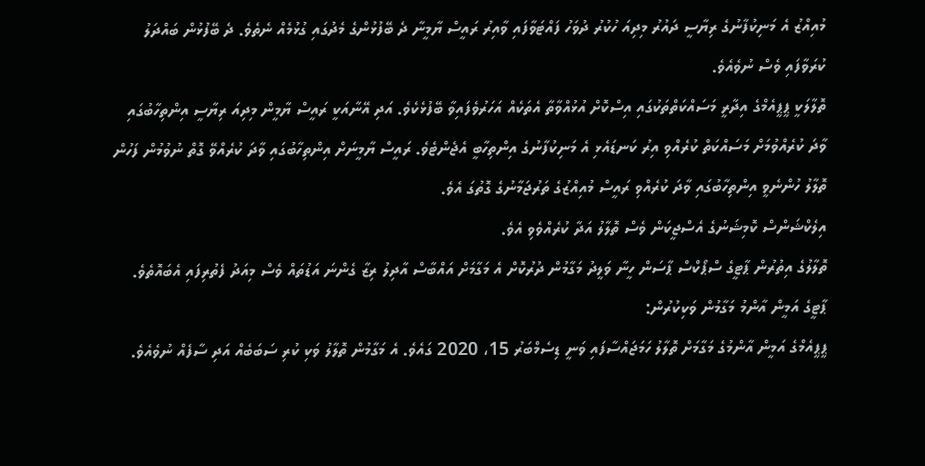މުއިއްޒު އެ މަނިކުފާނުގެ ރިޔާސީ ދައުރު މިދިއަ ހުކުރު ދުވަހު ފައްޓަވާފައި ވާއިރު ރައީސް ޔާމީނާ ދެ ބޭފުޅުންގެ މެދުގައި ގުޅުމެއް ނެތެވެ. ދެ ބޭފުޅުން ބައްދަލު ކުރަވާފައި ވެސް ނުވެއެވެ.
ތޮލާލަކީ ޕީޕީއެމްގެ އިދާރީ މަސައްކަތްތަކުގައި އިސްކޮށް އުޅުއްވާތާ އެތަކެއް އަހަރުވެފައިވާ ބޭފުޅެކެވެ. އަދި އޭނާއަކީ ރައީސް ޔާމީން މިދިއަ ރިޔާސީ އިންތިހާބުގައި ވާދަ ކުރެއްވުމަށް މަސައްކަތް ކުރެއްވި އިރު ކަނޑައެޅި އެ މަނިކުފާނުގެ އިންތިހާބީ އެޖެންޓެވެ. ރައީސް ޔާމީނަށް އިންތިހާބުގައި ވާދަ ކުރެއްވޭ ގޮތް ނުވުމުން ފަހުން ތޮލާލު ހުންނެވީ އިންތިހާބުގައި ވާދަ ކުރެއްވި ރައީސް މުއިއްޒުގެ ތަރުޖަމާނުގެ ގޮތުގަ އެވެ.
އިލެކްޝަންސް ކޮމިޝަނުގެ އެސްޖީކަން ވެސް ތޮލާލު އަދާ ކުރެއްވެވި އެވެ.
ތޮލާލުގެ އިތުރުން ޕާޓީގެ ސްޕޯކްސް ޕާސަން ހީނާ ވަލީދު މަގާމުން ދުރުކޮށް އެ މަގާމަށް އައްބާސް އާދިލު ރިޒާ ގެންނަ އަޑުތައް ވެސް މިއަދު ފެތުރިފައި އެބައޮތެވެ.
ޕާޓީގެ އަމީން އާންމު މަގާމުން ވަކިކުރުން:
ޕީޕީއެމްގެ އަމީން އާންމުގެ މަގާމަށް ތޮލާލު ހަމަޖައްސާފައި ވަނީ ޑިސެމްބަރު 15، 2020 ގައެވެ. އެ މަގާމުން ތޮލާލު ވަކި ކުރި ސަބަބެއް އަދި ސާފެއް ނުވެއެވެ.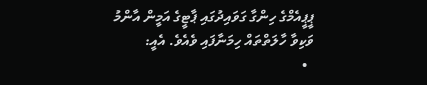ޕީޕީއެމްގެ ހިންގާ ގަވައިދުގައި ޕާޓީގެ އަމީން އާންމު ވަކިވާ ހާލަތްތައް ހިމަނާފައި ވެއެވެ. އެއީ:
  •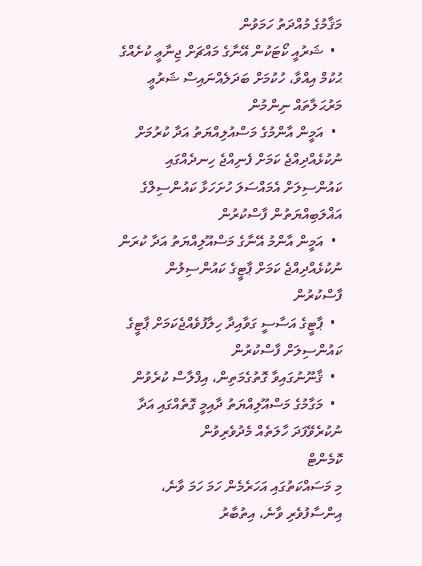މަޤާމުގެ މުއްދަތު ހަމަވުން
  •  ޝަރުއީ ކޯޓަކުން އޭނާގެ މައްޗަށް ޖިނާޢީ ކުށެއްގެ ޙުކުމް އިއްވާ، ހުކުމަށް ބަދަލެއްނައިސް ޝަރުޢީ މަރުޙަލާތައް ނިންމުން
  •  އަމީން އާންމުގެ މަސްއުލިއްޔަތު އަދާ ކުރުމަށް ނުކުޅެއްދިއްޖެ ކަމަށް ފެނިއްޖެ ހިނދެއްގައި ކައުންސިލަށް އެމައްސަލަ ހުށަހަޅާ ކައުންސިލްގެ އަޣްލަބިއްޔަތުން ފާސްކުރުން
  •  އަމީން އާންމު އޭނާގެ މަސްއޫލިއްޔަތު އަދާ ކުރަން ނުކުޅެއްދިއްޖެ ކަމަށް ޕާޓީގެ ކައުންސިލުން ފާސްކުރުން
  •  ޕާޓީގެ އަސާސީ ގަވާއިދާ ހިލާފުވެއްޖެކަމަށް ޕާޓީގެ ކައުންސިލަށް ފާސްކުރުން
  •  ޤާނޫނުގައިވާ ގޮތުގެމަތިން، އިފްލާސް ކުރެވުން
  •  މަގާމުގެ މަސްއޫލިއްޔަތު ދާއިމީ ގޮތެއްގައި އަދާ ނުކުރެވޭފަދަ ހާލަތެއް މެދުވެރިވުން
ކޮމެންޓް
މި މަސައްކަތުގައި އަހަރެމެން ހަމަ ހަމަ ވާނެ، އިންސާފުވެރި ވާނެ، އިތުބާރު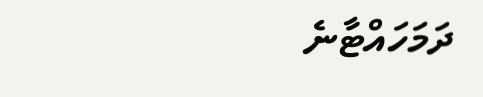ދަމަހައްޓާނެ